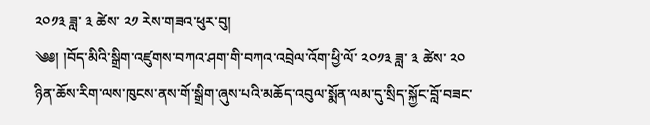༢༠༡༣ ཟླ་ ༣ ཚེས་ ༢༡ རེས་གཟའ་ཕུར་བུ།
༄༅། །བོད་མིའི་སྒྲིག་འཛུགས་བཀའ་ཤག་གི་བཀའ་འབྲེལ་འོག་ཕྱི་ལོ་ ༢༠༡༣ ཟླ་ ༣ ཚེས་ ༢༠ ཉིན་ཆོས་རིག་ལས་ཁུངས་ནས་གོ་སྒྲིག་ཞུས་པའི་མཆོད་འབུལ་སྨོན་ལམ་དུ་སྲིད་སྐྱོང་བློ་བཟང་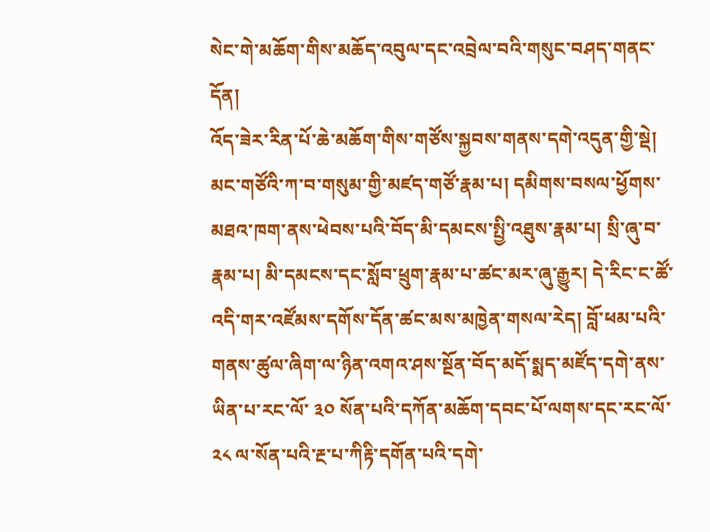སེང་གེ་མཆོག་གིས་མཆོད་འབུལ་དང་འབྲེལ་བའི་གསུང་བཤད་གནང་དོན།
འོད་ཟེར་རིན་པོ་ཆེ་མཆོག་གིས་གཙོས་སྐྱབས་གནས་དགེ་འདུན་གྱི་སྡེ། མང་གཙོའི་ཀ་བ་གསུམ་གྱི་མཛད་གཙོ་རྣམ་པ། དམིགས་བསལ་ཕྱོགས་མཐའ་ཁག་ནས་ཕེབས་པའི་བོད་མི་དམངས་སྤྱི་འཐུས་རྣམ་པ། སྲི་ཞུ་བ་རྣམ་པ། མི་དམངས་དང་སློབ་ཕྲུག་རྣམ་པ་ཚང་མར་ཞུ་རྒྱུར། དེ་རིང་ང་ཚོ་འདི་གར་འཛོམས་དགོས་དོན་ཚང་མས་མཁྱེན་གསལ་རེད། བློ་ཕམ་པའི་གནས་ཚུལ་ཞིག་ལ་ཉིན་འགའ་ཤས་སྔོན་བོད་མདོ་སྨད་མཛོད་དགེ་ནས་ཡིན་པ་རང་ལོ་ ༣༠ སོན་པའི་དཀོན་མཆོག་དབང་པོ་ལགས་དང་རང་ལོ་ ༢༨ ལ་སོན་པའི་རྔ་པ་ཀིརྟི་དགོན་པའི་དགེ་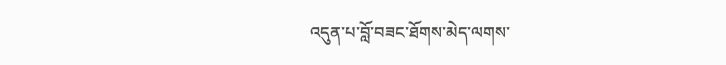འདུན་པ་བློ་བཟང་ཐོགས་མེད་ལགས་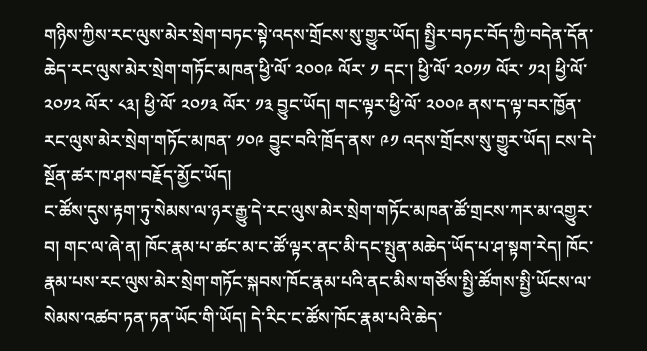གཉིས་ཀྱིས་རང་ལུས་མེར་སྲེག་བཏང་སྟེ་འདས་གྲོངས་སུ་གྱུར་ཡོད། སྤྱིར་བཏང་བོད་ཀྱི་བདེན་དོན་ཆེད་རང་ལུས་མེར་སྲེག་གཏོང་མཁན་ཕྱི་ལོ་ ༢༠༠༩ ལོར་ ༡ དང་། ཕྱི་ལོ་ ༢༠༡༡ ལོར་ ༡༢། ཕྱི་ལོ་ ༢༠༡༢ ལོར་ ༨༣། ཕྱི་ལོ་ ༢༠༡༣ ལོར་ ༡༣ བྱུང་ཡོད། གང་ལྟར་ཕྱི་ལོ་ ༢༠༠༩ ནས་ད་ལྟ་བར་ཁྱོན་རང་ལུས་མེར་སྲེག་གཏོང་མཁན་ ༡༠༩ བྱུང་བའི་ཁྲོད་ནས་ ༩༡ འདས་གྲོངས་སུ་གྱུར་ཡོད། ངས་དེ་སྔོན་ཚར་ཁ་ཤས་བརྗོད་མྱོང་ཡོད།
ང་ཚོས་དུས་རྟག་ཏུ་སེམས་ལ་ཉར་རྒྱུ་དེ་རང་ལུས་མེར་སྲེག་གཏོང་མཁན་ཚོ་གྲངས་ཀར་མ་འགྱུར་བ། གང་ལ་ཞེ་ན། ཁོང་རྣམ་པ་ཚང་མ་ང་ཚོ་ལྟར་ནང་མི་དང་སྤུན་མཆེད་ཡོད་པ་ཤ་སྟག་རེད། ཁོང་རྣམ་པས་རང་ལུས་མེར་སྲེག་གཏོང་སྐབས་ཁོང་རྣམ་པའི་ནང་མིས་གཙོས་སྤྱི་ཚོགས་སྤྱི་ཡོངས་ལ་སེམས་འཚབ་ཏན་ཏན་ཡོང་གི་ཡོད། དེ་རིང་ང་ཚོས་ཁོང་རྣམ་པའི་ཆེད་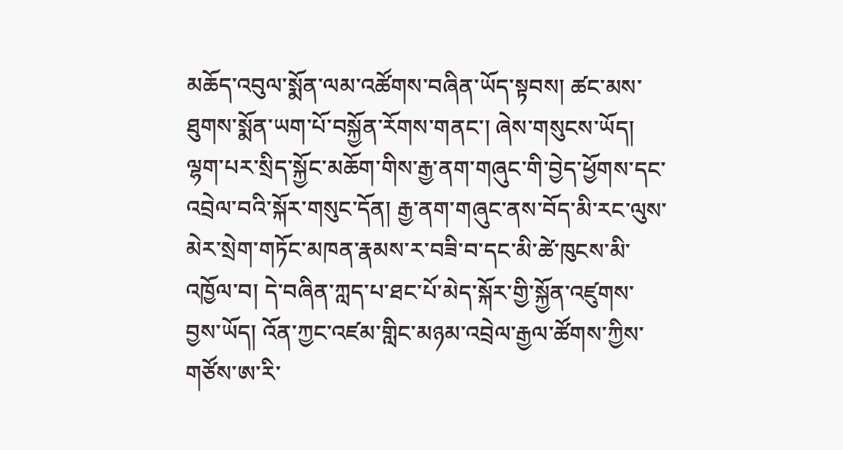མཆོད་འབུལ་སྨོན་ལམ་འཚོགས་བཞིན་ཡོད་སྟབས། ཚང་མས་ཐུགས་སྨོན་ཡག་པོ་བསྐྱོན་རོགས་གནང་། ཞེས་གསུངས་ཡོད།
ལྷག་པར་སྲིད་སྐྱོང་མཆོག་གིས་རྒྱ་ནག་གཞུང་གི་བྱེད་ཕྱོགས་དང་འབྲེལ་བའི་སྐོར་གསུང་དོན། རྒྱ་ནག་གཞུང་ནས་བོད་མི་རང་ལུས་མེར་སྲེག་གཏོང་མཁན་རྣམས་ར་བཟི་བ་དང་མི་ཚེ་ཁུངས་མི་འཁྱོལ་བ། དེ་བཞིན་ཀླད་པ་ཐང་པོ་མེད་སྐོར་གྱི་སྐྱོན་འཛུགས་བྱས་ཡོད། འོན་ཀྱང་འཛམ་གླིང་མཉམ་འབྲེལ་རྒྱལ་ཚོགས་ཀྱིས་གཙོས་ཨ་རི་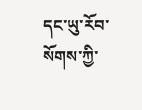དང་ཡུ་རོབ་སོགས་ཀྱི་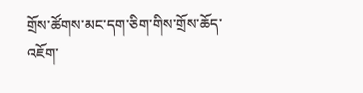གྲོས་ཚོགས་མང་དག་ཅིག་གིས་གྲོས་ཆོད་འཇོག་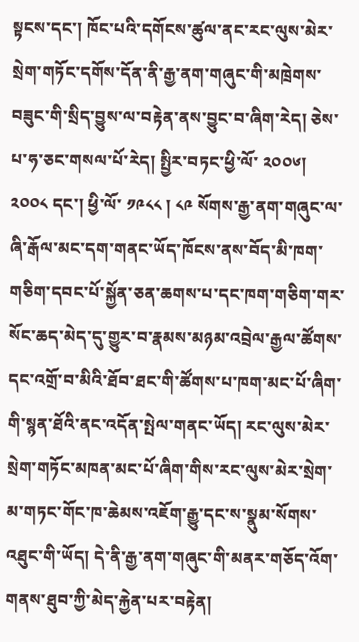སྟངས་དང་། ཁོང་པའི་དགོངས་ཚུལ་ནང་རང་ལུས་མེར་སྲེག་གཏོང་དགོས་དོན་ནི་རྒྱ་ནག་གཞུང་གི་མཁྲེགས་བཟུང་གི་སྲིད་བྱུས་ལ་བརྟེན་ནས་བྱུང་བ་ཞིག་རེད། ཅེས་པ་ཧ་ཅང་གསལ་པོ་རེད། སྤྱིར་བཏང་ཕྱི་ལོ་ ༢༠༠༦། ༢༠༠༨ དང་། ཕྱི་ལོ་ ༡༩༨༨ ། ༨༩ སོགས་རྒྱ་ནག་གཞུང་ལ་ཞི་རྒོལ་མང་དག་གནང་ཡོད་ཁོངས་ནས་བོད་མི་ཁག་གཅིག་དབང་པོ་སྐྱོན་ཅན་ཆགས་པ་དང་ཁག་གཅིག་གར་སོང་ཆད་མེད་དུ་གྱུར་བ་རྣམས་མཉམ་འབྲེལ་རྒྱལ་ཚོགས་དང་འགྲོ་བ་མིའི་ཐོབ་ཐང་གི་ཚོགས་པ་ཁག་མང་པོ་ཞིག་གི་སྙན་ཐོའི་ནང་འདོན་སྤེལ་གནང་ཡོད། རང་ལུས་མེར་སྲེག་གཏོང་མཁན་མང་པོ་ཞིག་གིས་རང་ལུས་མེར་སྲེག་མ་གཏང་གོང་ཁ་ཆེམས་འཇོག་རྒྱུ་དང་ས་སྣུམ་སོགས་འཐུང་གི་ཡོད། དེ་ནི་རྒྱ་ནག་གཞུང་གི་མནར་གཅོད་འོག་གནས་ཐུབ་ཀྱི་མེད་རྐྱེན་པར་བརྟེན།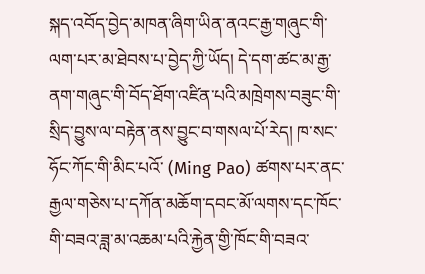སྐད་འབོད་བྱེད་མཁན་ཞིག་ཡིན་ནའང་རྒྱ་གཞུང་གི་ལག་པར་མ་ཐེབས་པ་བྱེད་ཀྱི་ཡོད། དེ་དག་ཚང་མ་རྒྱ་ནག་གཞུང་གི་བོད་ཐོག་འཛིན་པའི་མཁྲེགས་བཟུང་གི་སྲིད་བྱུས་ལ་བརྟེན་ནས་བྱུང་བ་གསལ་པོ་རེད། ཁ་སང་ཧོང་ཀོང་གི་མིང་པའོ་ (Ming Pao) ཚགས་པར་ནང་རྒྱལ་གཅེས་པ་དཀོན་མཆོག་དབང་མོ་ལགས་དང་ཁོང་གི་བཟའ་ཟླ་མ་འཆམ་པའི་རྐྱེན་གྱི་ཁོང་གི་བཟའ་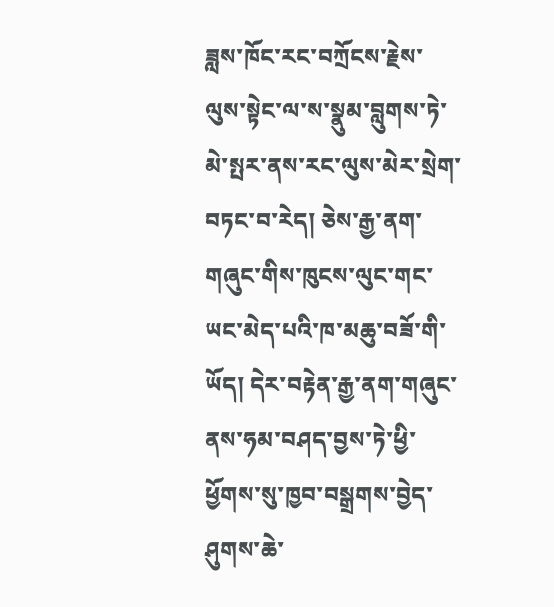ཟླས་ཁོང་རང་བཀྲོངས་རྗེས་ལུས་སྟེང་ལ་ས་སྣུམ་བླུགས་ཏེ་མེ་སྤར་ནས་རང་ལུས་མེར་སྲེག་བཏང་བ་རེད། ཅེས་རྒྱ་ནག་གཞུང་གིས་ཁུངས་ལུང་གང་ཡང་མེད་པའི་ཁ་མཆུ་བཟོ་གི་ཡོད། དེར་བརྟེན་རྒྱ་ནག་གཞུང་ནས་ཧམ་བཤད་བྱས་ཏེ་ཕྱི་ཕྱོགས་སུ་ཁྱབ་བསྒྲགས་བྱེད་ཤུགས་ཆེ་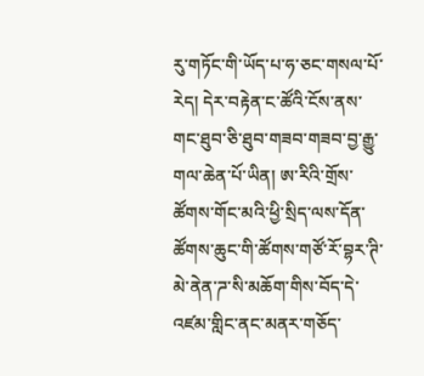རུ་གཏོང་གི་ཡོད་པ་ཧ་ཅང་གསལ་པོ་རེད། དེར་བརྟེན་ང་ཚོའི་ངོས་ནས་གང་ཐུབ་ཅི་ཐུབ་གཟབ་གཟབ་བྱ་རྒྱུ་གལ་ཆེན་པོ་ཡིན། ཨ་རིའི་གྲོས་ཚོགས་གོང་མའི་ཕྱི་སྲིད་ལས་དོན་ཚོགས་ཆུང་གི་ཚོགས་གཙོ་རོ་བྷར་ཊི་མེ་ནེན་ཌ་སི་མཆོག་གིས་བོད་དེ་འཛམ་གླིང་ནང་མནར་གཅོད་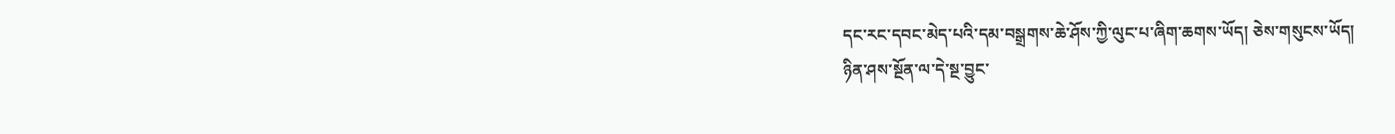དང་རང་དབང་མེད་པའི་དམ་བསྒྲགས་ཆེ་ཤོས་ཀྱི་ལུང་པ་ཞིག་ཆགས་ཡོད། ཅེས་གསུངས་ཡོད།
ཉིན་ཤས་སྔོན་ལ་དེ་སྔ་བྱུང་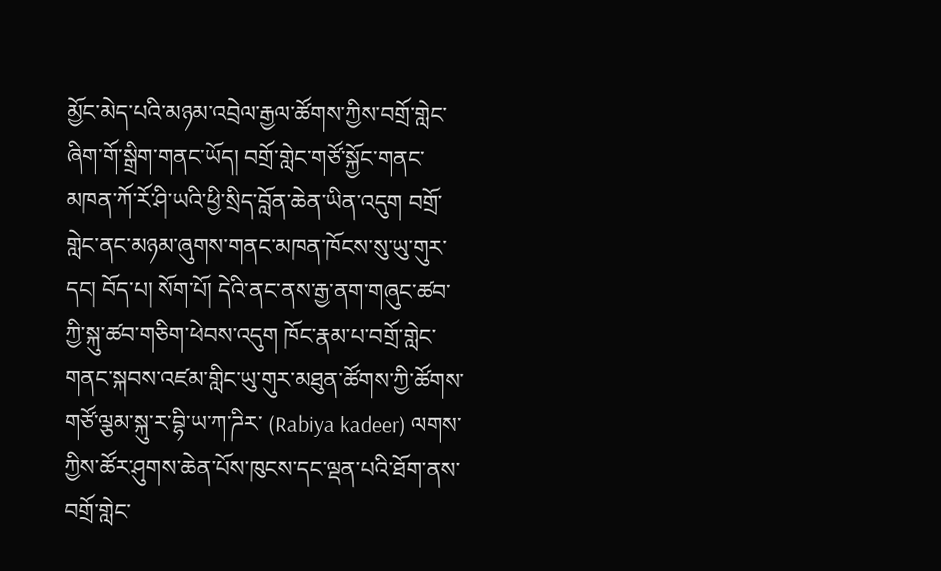མྱོང་མེད་པའི་མཉམ་འབྲེལ་རྒྱལ་ཚོགས་ཀྱིས་བགྲོ་གླེང་ཞིག་གོ་སྒྲིག་གནང་ཡོད། བགྲོ་གླེང་གཙོ་སྐྱོང་གནང་མཁན་ཀོ་རོ་ཤི་ཡའི་ཕྱི་སྲིད་བློན་ཆེན་ཡིན་འདུག བགྲོ་གླེང་ནང་མཉམ་ཞུགས་གནང་མཁན་ཁོངས་སུ་ཡུ་གུར་དང། བོད་པ། སོག་པོ། དེའི་ནང་ནས་རྒྱ་ནག་གཞུང་ཚབ་ཀྱི་སྐུ་ཚབ་གཅིག་ཕེབས་འདུག ཁོང་རྣམ་པ་བགྲོ་གླེང་གནང་སྐབས་འཛམ་གླིང་ཡུ་གུར་མཐུན་ཚོགས་ཀྱི་ཚོགས་གཙོ་ལྕམ་སྐུ་ར་བྷི་ཡ་ཀ་ཌིར་ (Rabiya kadeer) ལགས་ཀྱིས་ཚོར་ཤུགས་ཆེན་པོས་ཁུངས་དང་ལྡན་པའི་ཐོག་ནས་བགྲོ་གླེང་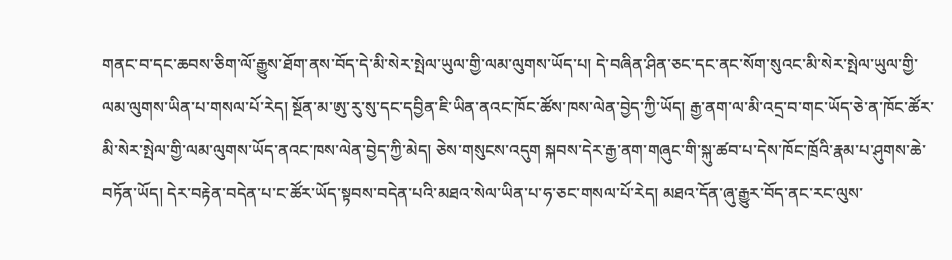གནང་བ་དང་ཆབས་ཅིག་ལོ་རྒྱུས་ཐོག་ནས་བོད་དེ་མི་སེར་སྤེལ་ཡུལ་གྱི་ལམ་ལུགས་ཡོད་པ། དེ་བཞིན་ཤིན་ཅང་དང་ནང་སོག་སུའང་མི་སེར་སྤེལ་ཡུལ་གྱི་ལམ་ལུགས་ཡིན་པ་གསལ་པོ་རེད། སྔོན་མ་ཨུ་རུ་སུ་དང་དབྱིན་ཇི་ཡིན་ནའང་ཁོང་ཚོས་ཁས་ལེན་བྱེད་ཀྱི་ཡོད། རྒྱ་ནག་ལ་མི་འདྲ་བ་གང་ཡོད་ཅེ་ན་ཁོང་ཚོར་མི་སེར་སྤེལ་གྱི་ལམ་ལུགས་ཡོད་ནའང་ཁས་ལེན་བྱེད་ཀྱི་མེད། ཅེས་གསུངས་འདུག སྐབས་དེར་རྒྱ་ནག་གཞུང་གི་སྐུ་ཚབ་པ་དེས་ཁོང་ཁྲོའི་རྣམ་པ་ཤུགས་ཆེ་བཏོན་ཡོད། དེར་བརྟེན་བདེན་པ་ང་ཚོར་ཡོད་སྟབས་བདེན་པའི་མཐའ་སེལ་ཡིན་པ་ཧ་ཅང་གསལ་པོ་རེད། མཐའ་དོན་ཞུ་རྒྱུར་བོད་ནང་རང་ལུས་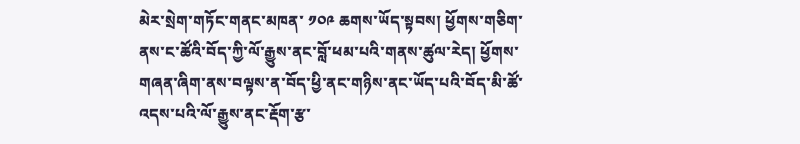མེར་སྲེག་གཏོང་གནང་མཁན་ ༡༠༩ ཆགས་ཡོད་སྟབས། ཕྱོགས་གཅིག་ནས་ང་ཚོའི་བོད་ཀྱི་ལོ་རྒྱུས་ནང་བློ་ཕམ་པའི་གནས་ཚུལ་རེད། ཕྱོགས་གཞན་ཞིག་ནས་བལྟས་ན་བོད་ཕྱི་ནང་གཉིས་ནང་ཡོད་པའི་བོད་མི་ཚོ་འདས་པའི་ལོ་རྒྱུས་ནང་རྡོག་རྩ་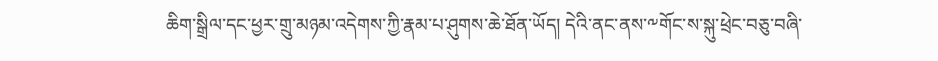ཆིག་སྒྲིལ་དང་ཕྱར་གྲུ་མཉམ་འདེགས་ཀྱི་རྣམ་པ་ཤུགས་ཆེ་ཐོན་ཡོད། དེའི་ནང་ནས་༸གོང་ས་སྐུ་ཕྲེང་བཅུ་བཞི་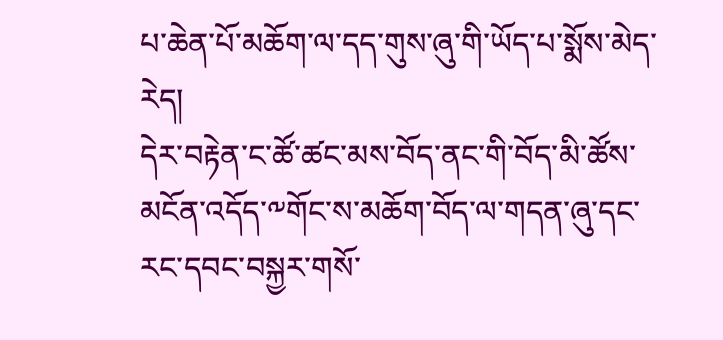པ་ཆེན་པོ་མཆོག་ལ་དད་གུས་ཞུ་གི་ཡོད་པ་སྨོས་མེད་རེད།
དེར་བརྟེན་ང་ཚོ་ཚང་མས་བོད་ནང་གི་བོད་མི་ཚོས་མངོན་འདོད་༸གོང་ས་མཆོག་བོད་ལ་གདན་ཞུ་དང་རང་དབང་བསྐྱར་གསོ་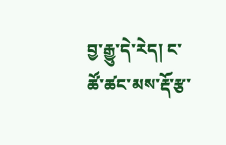བྱ་རྒྱུ་དེ་རེད། ང་ཚོ་ཚང་མས་རྡོ་རྩ་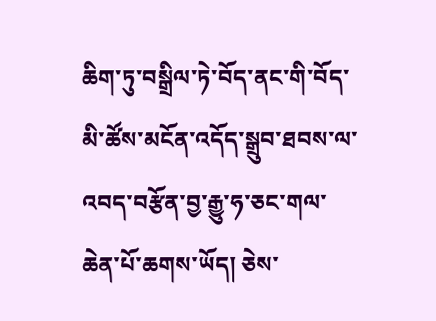ཆིག་ཏུ་བསྒྲིལ་ཏེ་བོད་ནང་གི་བོད་མི་ཚོས་མངོན་འདོད་སྒྲུབ་ཐབས་ལ་འབད་བརྩོན་བྱ་རྒྱུ་ཧ་ཅང་གལ་ཆེན་པོ་ཆགས་ཡོད། ཅེས་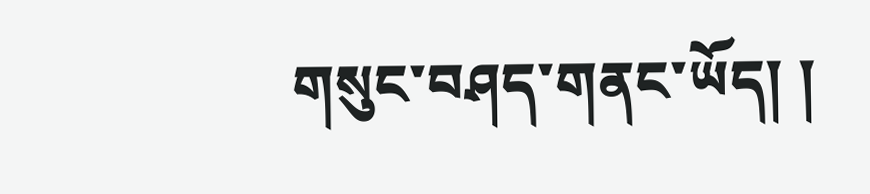གསུང་བཤད་གནང་ཡོད། །